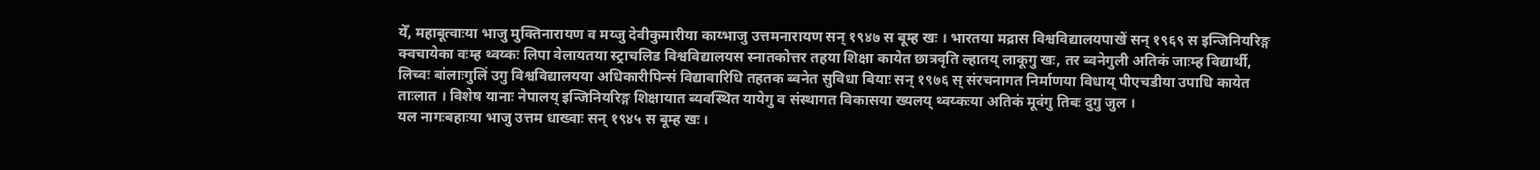येँ, महाबूत्वाःया भाजु मुक्तिनारायण व मय्जु देवीकुमारीया काय्भाजु उत्तमनारायण सन् १९४७ स बूम्ह खः । भारतया मद्रास विश्वविद्यालयपाखें सन् १९६९ स इन्जिनियरिङ्ग क्वचायेका वःम्ह थ्वय्कः लिपा वेलायतया स्ट्राचलिड विश्वविद्यालयस स्नातकोत्तर तहया शिक्षा कायेत छात्रवृति ल्हातय् लाकूगु खः, तर ब्वनेगुली अतिकं जाःम्ह विद्यार्थी, लिच्वः बांलाःगुलिं उगु विश्वविद्यालयया अधिकारीपिन्सं विद्यावारिधि तहतक ब्वनेत सुविधा बियाः सन् १९७६ स् संरचनागत निर्माणया विधाय् पीएचडीया उपाधि कायेत ताःलात । विशेष यानाः नेपालय् इन्जिनियरिङ्ग शिक्षायात ब्यवस्थित यायेगु व संस्थागत विकासया ख्यलय् थ्वय्कःया अतिकं मूवंगु तिबः दुगु जुल ।
यल नागःबहाःया भाजु उत्तम धाख्वाः सन् १९४५ स बूम्ह खः ।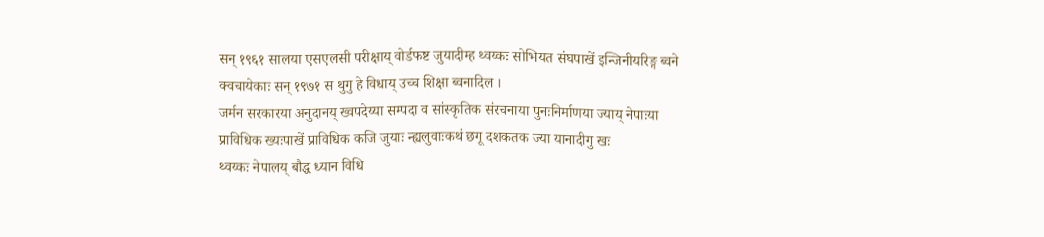सन् १९६१ सालया एसएलसी परीक्षाय् वोर्डफष्ट जुयादीम्ह थ्वय्कः सोभियत संघपाखें इन्जिनीयरिङ्ग ब्वने क्वचायेकाः सन् १९७१ स थुगु हे विधाय् उच्च शिक्षा ब्वनादिल ।
जर्मन सरकारया अनुदानय् ख्वपदेय्या सम्पदा व सांस्कृतिक संरचनाया पुनःनिर्माणया ज्याय् नेपाःया प्राविधिक ख्यःपाखें प्राविधिक कजि जुयाः न्ह्यलुवाःकथं छगू दशकतक ज्या यानादीगु खः
थ्वय्कः नेपालय् बौद्ध ध्यान विधि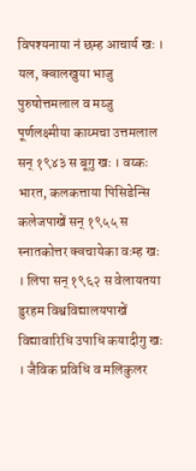विपश्यनाया नं छम्ह आचार्य खः ।
यल, क्वालखुया भाजु पुरुषोत्तमलाल व मय्जु पूर्णलक्ष्मीया काय्मचा उत्तमलाल सन् १९४३ स बूगु खः । वय्कः भारत, कलकत्ताया पिसिडेन्सि कलेजपाखें सन् १९५५ स स्नातकोत्तर क्वचायेका वःम्ह खः । लिपा सन् १९६२ स वेलायतया डुरहम विश्वविद्यालयपाखें विद्यावारिधि उपाधि कयादीगु खः । जैविक प्रविधि व मलिकुलर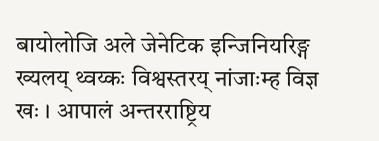बायोलोजि अले जेनेटिक इन्जिनियरिङ्ग ख्यलय् थ्वय्कः विश्वस्तरय् नांजाःम्ह विज्ञ खः । आपालं अन्तरराष्ट्रिय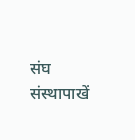संघ संस्थापाखें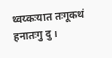थ्वय्कःयात तःगूकथं हनातःगु दु ।